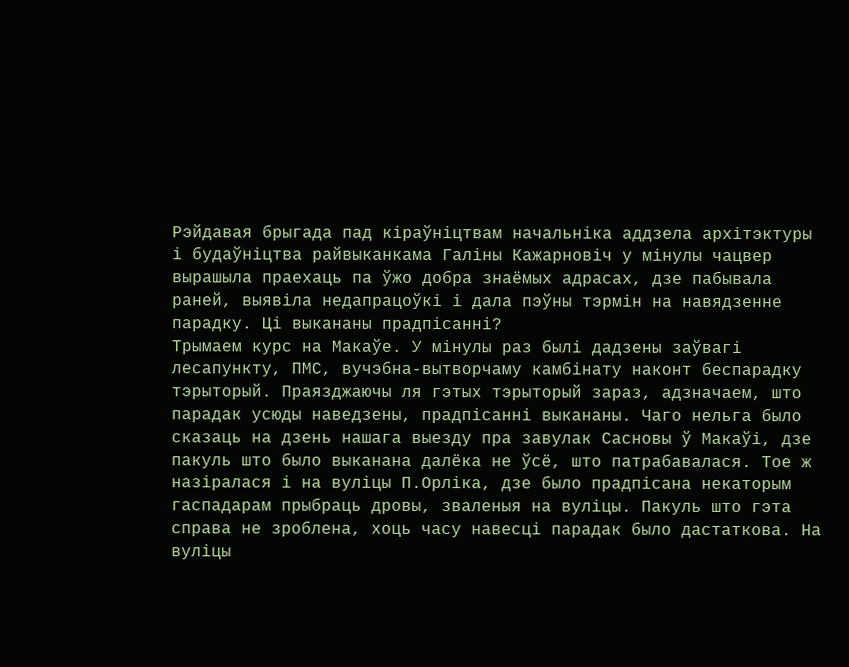Рэйдавая брыгада пад кіраўніцтвам начальніка аддзела архітэктуры і будаўніцтва райвыканкама Галіны Кажарновіч у мінулы чацвер вырашыла праехаць па ўжо добра знаёмых адрасах, дзе пабывала раней, выявіла недапрацоўкі і дала пэўны тэрмін на навядзенне парадку. Ці выкананы прадпісанні?
Трымаем курс на Макаўе. У мінулы раз былі дадзены заўвагі лесапункту, ПМС, вучэбна-вытворчаму камбінату наконт беспарадку тэрыторый. Праязджаючы ля гэтых тэрыторый зараз, адзначаем, што парадак усюды наведзены, прадпісанні выкананы. Чаго нельга было сказаць на дзень нашага выезду пра завулак Сасновы ў Макаўі, дзе пакуль што было выканана далёка не ўсё, што патрабавалася. Тое ж назіралася і на вуліцы П.Орліка, дзе было прадпісана некаторым гаспадарам прыбраць дровы, зваленыя на вуліцы. Пакуль што гэта справа не зроблена, хоць часу навесці парадак было дастаткова. На вуліцы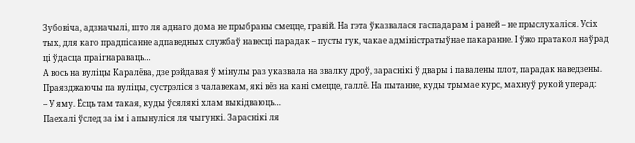Зубовіча, адзначылі, што ля аднаго дома не прыбраны смецце, гравій. На гэта ўказвалася гаспадарам і раней – не прыслухаліся. Усіх тых, для каго прадпісанне адпаведных службаў навесці парадак – пусты гук, чакае адміністратыўнае пакаранне. І ўжо пратакол наўрад ці ўдасца праігнараваць…
А вось на вуліцы Каралёва, дзе рэйдавая ў мінулы раз указвала на звалку дроў, зараснікі ў двары і павалены плот, парадак наведзены.
Праязджаючы па вуліцы, сустрэліся з чалавекам, які вёз на кані смецце, галлё. На пытанне, куды трымае курс, махнуў рукой уперад:
– У яму. Ёсць там такая, куды ўсялякі хлам выкідваюць…
Паехалі ўслед за ім і апынуліся ля чыгункі. Зараснікі ля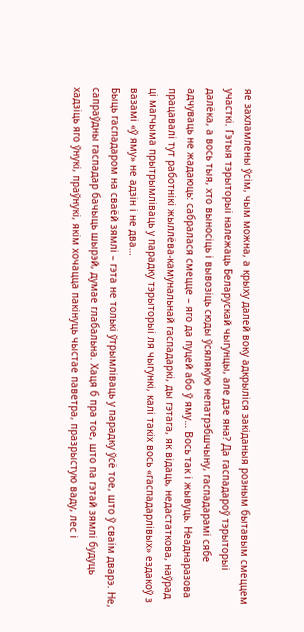яе захламлены ўсім, чым можна, а крыху далей воку адкрыліся закіданыя розным бытавым смеццем участкі. Гэтыя тэрыторыі належаць Беларускай чыгунцы, але дзе яна? Да гаспадароў тэрыторыі далёка, а вось тыя, хто выносіць і вывозіць сюды ўсялякую непатрэбшчыну, гаспадарамі сябе адчуваць не жадаюць: сабралася смецце – яго да пуцей або ў яму… Вось так і жывуць. Неаднаразова працавалі тут работнікі жыллёва-камунальнай гаспадаркі, ды гэтага, як відаць, недастаткова, наўрад ці магчыма прытрымліваць у парадку тэрыторыі ля чыгункі, калі такіх вось «гаспадарлівых» ездакоў з вазамі «ў яму» не адзін і не два…
Быць гаспадаром на сваёй зямлі – гэта не толькі ўтрымліваць у парадку ўсё тое, што ў сваім дварэ. Не, сапраўдны гаспадар бачыць шырэй, думае глабальна. Хаця б пра тое, што па гэтай зямлі будуць хадзіць яго ўнукі, праўнукі, якім хочацца пакінуць чыстае паветра, празрыстую ваду, лес і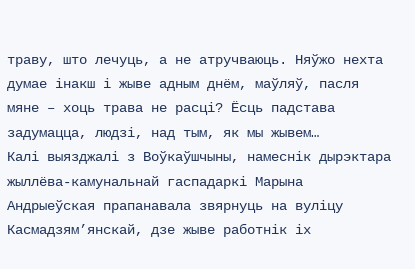траву, што лечуць, а не атручваюць. Няўжо нехта думае інакш і жыве адным днём, маўляў, пасля мяне – хоць трава не расці? Ёсць падстава задумацца, людзі, над тым, як мы жывем…
Калі выязджалі з Воўкаўшчыны, намеснік дырэктара жыллёва-камунальнай гаспадаркі Марына Андрыеўская прапанавала звярнуць на вуліцу Касмадзям’янскай, дзе жыве работнік іх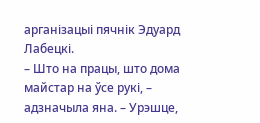арганізацыі пячнік Эдуард Лабецкі.
– Што на працы, што дома майстар на ўсе рукі, – адзначыла яна. – Урэшце,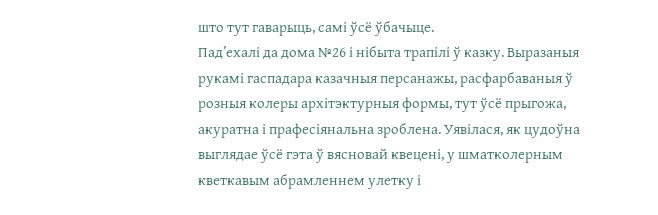што тут гаварыць, самі ўсё ўбачыце.
Пад’ехалі да дома №26 і нібыта трапілі ў казку. Выразаныя рукамі гаспадара казачныя персанажы, расфарбаваныя ў розныя колеры архітэктурныя формы, тут ўсё прыгожа, акуратна і прафесіянальна зроблена. Уявілася, як цудоўна выглядае ўсё гэта ў вясновай квецені, у шматколерным кветкавым абрамленнем улетку і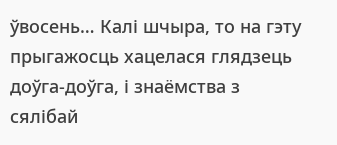ўвосень… Калі шчыра, то на гэту прыгажосць хацелася глядзець доўга-доўга, і знаёмства з сялібай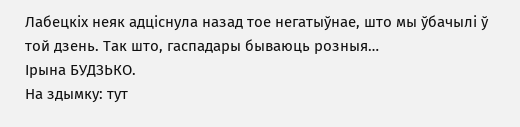Лабецкіх неяк адціснула назад тое негатыўнае, што мы ўбачылі ў той дзень. Так што, гаспадары бываюць розныя…
Ірына БУДЗЬКО.
На здымку: тут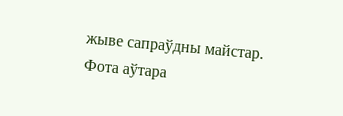жыве сапраўдны майстар.
Фота аўтара